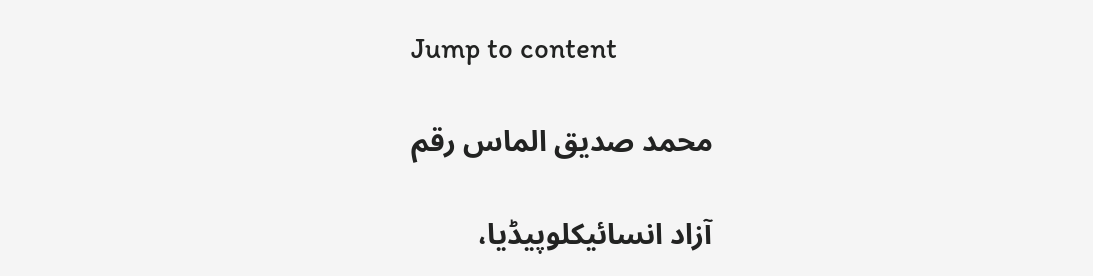Jump to content

محمد صدیق الماس رقم

آزاد انسائیکلوپیڈیا،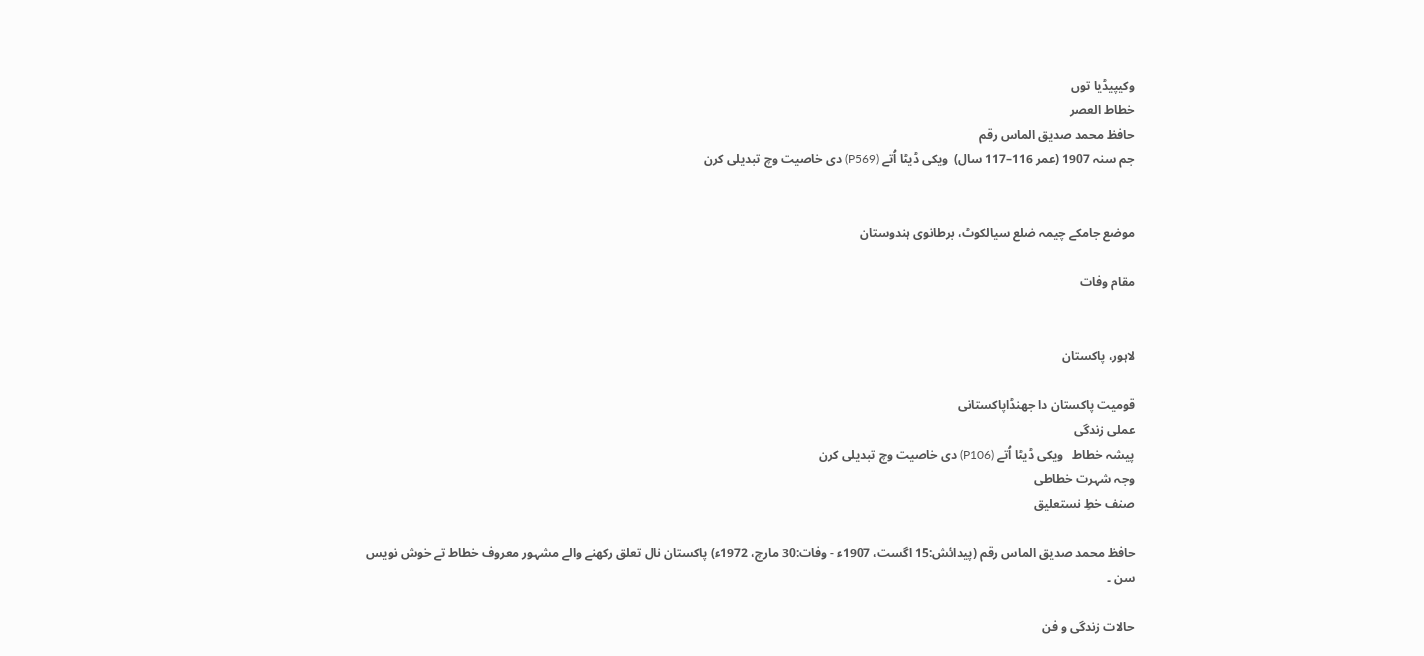وکیپیڈیا توں
خطاط العصر
حافظ محمد صدیق الماس رقم
جم سنہ 1907 (عمر 116–117 سال)  ویکی ڈیٹا اُتے (P569) دی خاصیت وچ تبدیلی کرن


موضع جامکے چیمہ ضلع سیالکوٹ، برطانوی ہندوستان

مقام وفات


لاہور، پاکستان

قومیت پاکستان دا جھنڈاپاکستانی
عملی زندگی
پیشہ خطاط   ویکی ڈیٹا اُتے (P106) دی خاصیت وچ تبدیلی کرن
وجہ شہرت خطاطی
صنف خطِ نستعلیق

حافظ محمد صدیق الماس رقم (پیدائش:15 اگست، 1907ء - وفات:30 مارچ، 1972ء) پاکستان نال تعلق رکھنے والے مشہور معروف خطاط تے خوش نویس سن ۔

حالات زندگی و فن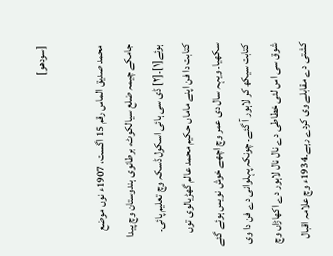[سودھو]

محمد صدیق الماس رقم 15 اگست، 1907ء نوں موضع جامکے چیمہ ضلع سیالکوٹ، برطانوی ہندوستان وچ پیدا ہوئے[۱]۔[۲] ڈی سی ہائی اسکول ڈسکہ وچ تعلیم پائی۔ کتابت دا فن اپنے ماماں حکیم محمد عالم گھڑیالوی توں سکھیا۔ ویہہ سال دی عمر وچ اچھے خوش نویس ہوئے گئے کتابت سیکھ کر لاہور آ گئے۔ چونکہ پہلوانی دے فن دا وی شوق سی اس لئی خطاطی دے نال نال لاہور دے اکھاڑاں وچ کشتی دے مقابلے وی کردے رہے۔1934ء وچ علامہ اقبال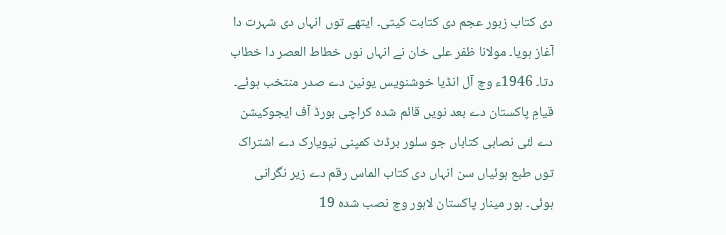دی کتاب زبور عجم دی کتابت کيتی۔ ایتھے توں انہاں دی شہرت دا آغاز ہويا۔ مولانا ظفر علی خان نے انہاں نوں خطاط العصر دا خطاب دتا۔ 1946ء وچ آل انڈیا خوشنویس یونین دے صدر منتخب ہوئے۔ قیامِ پاکستان دے بعد نويں قائم شدہ کراچی بورڈ آف ایجوکیشن دے لئی نصابی کتاباں جو سلور برڈٹ کمپنی نیویارک دے اشتراک توں طبع ہوئیاں سن انہاں دی کتاب الماس رقم دے زیر نگرانی ہوئی۔ ہور مینار پاکستان لاہور وچ نصب شدہ 19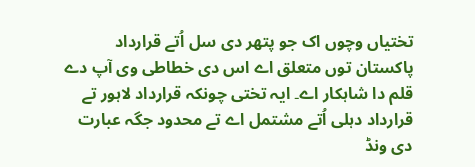تختیاں وچوں اک جو پتھر دی سل اُتے قرارداد پاکستان توں متعلق اے اس دی خطاطی وی آپ دے قلم دا شاہکار اے۔ ایہ تختی چونکہ قرارداد لاہور تے قرارداد دہلی اُتے مشتمل اے تے محدود جگہ عبارت دی ونڈ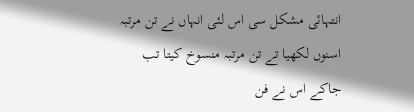انتہائی مشکل سی اس لئی انہاں نے تن مرتبہ اسنوں لکھیا تے تن مرتبہ منسوخ کیتا تب جاکے اس نے فن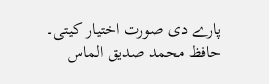پارے دی صورت اختیار کيتی۔ حافظ محمد صدیق الماس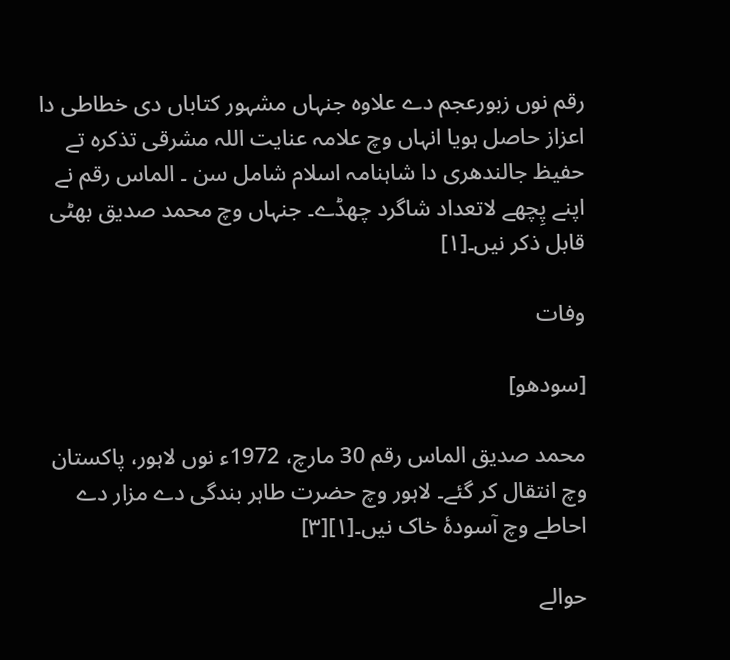رقم نوں زبورعجم دے علاوہ جنہاں مشہور کتاباں دی خطاطی دا اعزاز حاصل ہويا انہاں وچ علامہ عنایت اللہ مشرقی تذکرہ تے حفیظ جالندھری دا شاہنامہ اسلام شامل سن ۔ الماس رقم نے اپنے پِچھے لاتعداد شاگرد چھڈے۔ جنہاں وچ محمد صدیق بھٹی قابل ذکر نيں۔[۱]

وفات

[سودھو]

محمد صدیق الماس رقم 30 مارچ، 1972ء نوں لاہور، پاکستان وچ انتقال کر گئے۔ لاہور وچ حضرت طاہر بندگی دے مزار دے احاطے وچ آسودۂ خاک نيں۔[۱][۳]

حوالے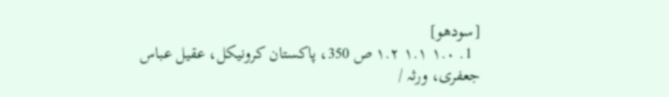[سودھو]
  1. ۱.۰ ۱.۱ ۱.۲ ص 350، پاکستان کرونیکل، عقیل عباس جعفری، ورثہ /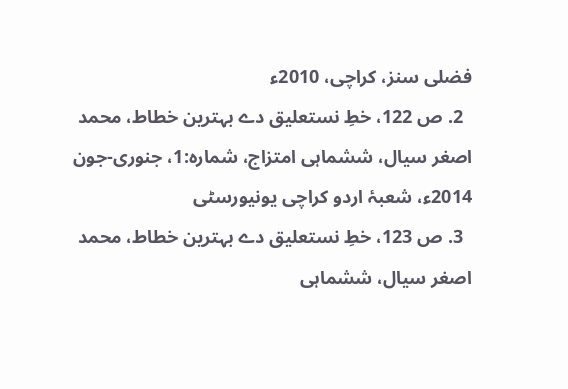فضلی سنز، کراچی، 2010ء
  2. ص 122، خطِ نستعلیق دے بہترین خطاط، محمد اصغر سیال، ششماہی امتزاج، شمارہ:1، جنوری-جون 2014ء، شعبۂ اردو کراچی یونیورسٹی
  3. ص 123، خطِ نستعلیق دے بہترین خطاط، محمد اصغر سیال، ششماہی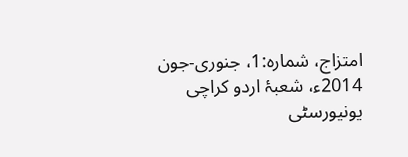امتزاج، شمارہ:1، جنوری-جون 2014ء، شعبۂ اردو کراچی یونیورسٹی